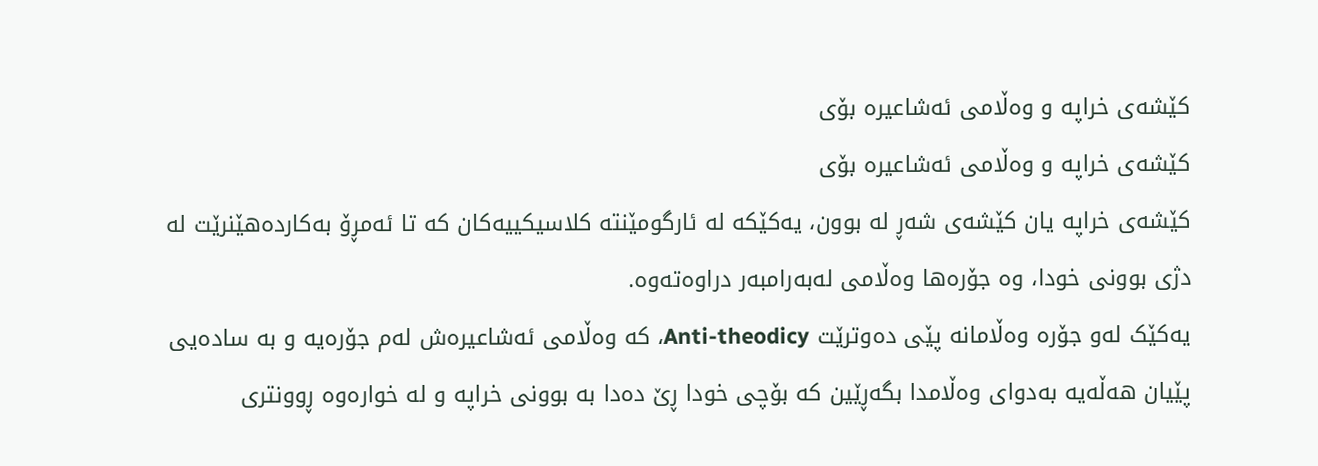کێشەی خراپە و وەڵامی ئەشاعیرە بۆی
کێشەی خراپە و وەڵامی ئەشاعیرە بۆی
کێشەی خراپە یان کێشەی شەڕ لە بوون، یەکێکە لە ئارگومێنتە کلاسیکییەکان کە تا ئەمڕۆ بەکاردەهێنرێت لە دژی بوونی خودا، وە جۆرەها وەڵامی لەبەرامبەر دراوەتەوە.
یەکێک لەو جۆرە وەڵامانە پێی دەوترێت Anti-theodicy، کە وەڵامی ئەشاعیرەش لەم جۆرەیە و بە سادەیی پێیان هەڵەیە بەدوای وەڵامدا بگەڕێین کە بۆچی خودا ڕێ دەدا بە بوونی خراپە و لە خوارەوە ڕوونتری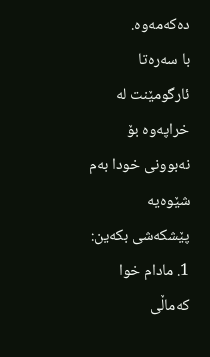دەکەمەوە.
با سەرەتا ئارگومێنت لە خراپەوە بۆ نەبوونی خودا بەم شێوەیە پێشکەشی بکەین:
1. مادام خوا کەماڵی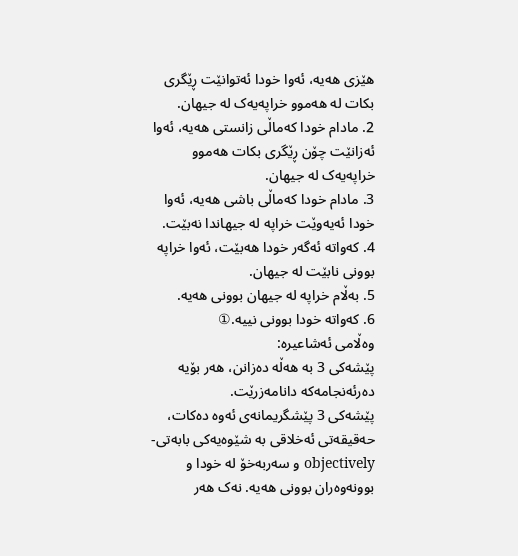هێزی هەیە، ئەوا خودا ئەتوانێت ڕێگری بکات لە هەموو خراپەیەک لە جیهان.
2. مادام خودا کەماڵی زانستی هەیە، ئەوا ئەزانێت چۆن ڕێگری بکات هەموو خراپەیەک لە جیهان.
3. مادام خودا کەماڵی باشی هەیە، ئەوا خودا ئەیەوێت خراپە لە جیهاندا نەبێت.
4. کەواتە ئەگەر خودا هەبێت، ئەوا خراپە بوونی نابێت لە جیهان.
5. بەڵام خراپە لە جیهان بوونی هەیە.
6. کەواتە خودا بوونی نییە.①
وەڵامی ئەشاعیرە:
پێشەکی 3 بە هەڵە دەزانن، هەر بۆیە دەرئەنجامەکە دانامەزرێت.
پێشەکی 3 پێشگریمانەی ئەوە دەکات، حەقیقەتی ئەخلاقی بە شێوەیەکی بابەتی-objectively و سەربەخۆ لە خودا و بوونەوەران بوونی هەیە. نەک هەر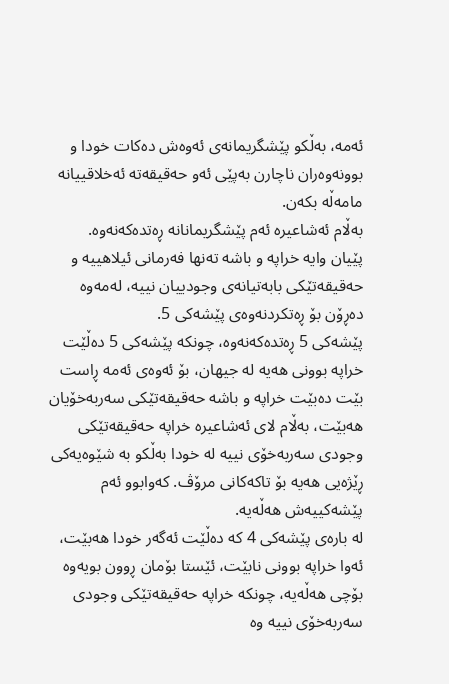ئەمە، بەڵکو پێشگریمانەی ئەوەش دەکات خودا و بوونەوەران ناچارن بەپێی ئەو حەقیقەتە ئەخلاقییانە مامەڵە بکەن.
بەڵام ئەشاعیرە ئەم پێشگریمانانە ڕەتدەکەنەوە.
پێیان وایە خراپە و باشە تەنها فەرمانی ئیلاهییە و حەقیقەتێکی بابەتیانەی وجودییان نییە، لەمەوە دەڕۆن بۆ ڕەتکردنەوەی پێشەکی 5.
پێشەکی 5 ڕەتدەکەنەوە، چونکە پێشەکی 5 دەڵێت خراپە بوونی هەیە لە جیهان، بۆ ئەوەی ئەمە ڕاست بێت دەبێت خراپە و باشە حەقیقەتێکی سەربەخۆیان هەبێت، بەڵام لای ئەشاعیرە خراپە حەقیقەتێکی وجودی سەربەخۆی نییە لە خودا بەڵکو بە شێوەیەکی ڕێژەیی هەیە بۆ تاکەکانی مرۆڤ. کەوابوو ئەم پێشەکییەش هەڵەیە.
لە بارەی پێشەکی 4 کە دەڵێت ئەگەر خودا هەبێت، ئەوا خراپە بوونی نابێت، ئێستا بۆمان ڕوون بویەوە بۆچی هەڵەیە، چونکە خراپە حەقیقەتێکی وجودی سەربەخۆی نییە وە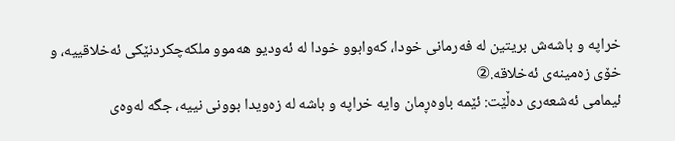خراپە و باشەش بریتین لە فەرمانی خودا، کەوابوو خودا لە ئەودیو هەموو ملکەچکردنێکی ئەخلاقییە، و خۆی زەمینەی ئەخلاقە.②
ئیمامی ئەشعەری دەڵێت: ئێمە باوەڕمان وایە خراپە و باشە لە زەویدا بوونی نییە، جگە لەوەی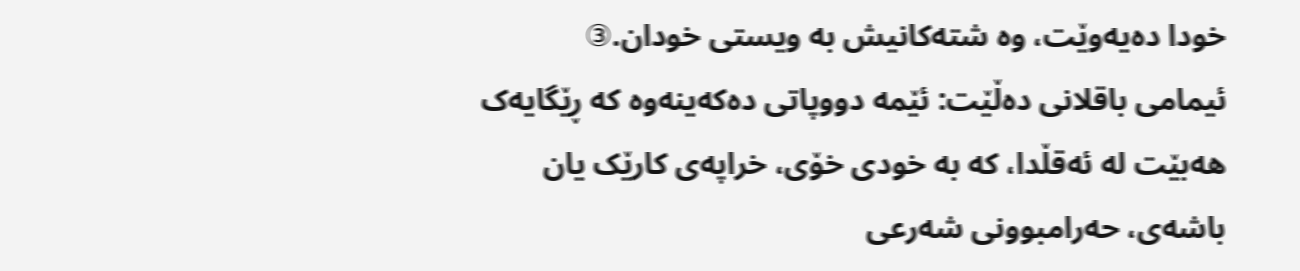خودا دەیەوێت، وە شتەکانیش بە ویستی خودان.③
ئیمامی باقلانی دەڵێت: ئێمە دووپاتی دەکەینەوە کە ڕێگایەک هەبێت لە ئەقڵدا، کە بە خودی خۆی، خراپەی کارێک یان باشەی، حەرامبوونی شەرعی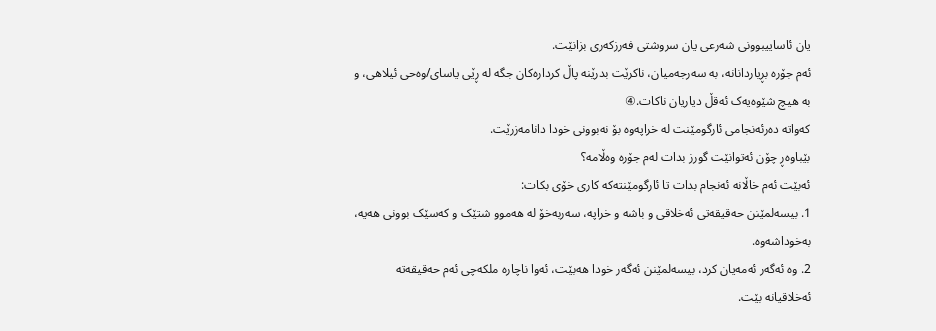یان ئاساییبوونی شەرعی یان سروشتی فەرزکەری بزانێت.
ئەم جۆرە بڕیاردانانە، بە سەرجەمیان، ناکرێت بدرێنە پاڵ کردارەکان جگە لە ڕێی یاسای/وەحی ئیلاهی، و بە هیچ شێوەیەک ئەقڵ دیاریان ناکات.④
کەواتە دەرئەنجامی ئارگومێنت لە خراپەوە بۆ نەبوونی خودا دانامەزرێت.
بێباوەڕ چۆن ئەتوانێت گورز بدات لەم جۆرە وەڵامە؟
ئەبێت ئەم خاڵانە ئەنجام بدات تا ئارگومێنتەکە کاری خۆی بکات:
1. بیسەلمێنن حەقیقەتی ئەخلاقی و باشە و خراپە، سەربەخۆ لە هەموو شتێک و کەسێک بوونی هەیە، بەخوداشەوە.
2. وە ئەگەر ئەمەیان کرد، بیسەلمێنن ئەگەر خودا هەبێت، ئەوا ناچارە ملکەچی ئەم حەقیقەتە ئەخلاقیانە بێت.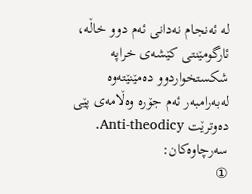لە ئەنجام نەدانی ئەم دوو خاڵە، ئارگومێنتی کێشەی خراپە شکستخواردوو دەمێنێتەوە لەبەرامبەر ئەم جۆرە وەڵامەی پێی دەوترێت Anti-theodicy.
سەرچاوەکان:
①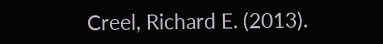Creel, Richard E. (2013).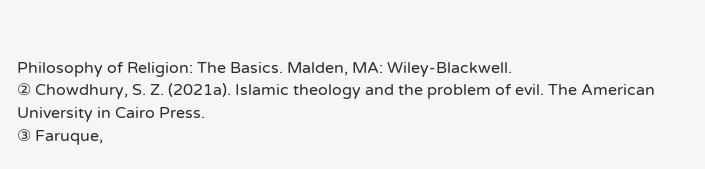Philosophy of Religion: The Basics. Malden, MA: Wiley-Blackwell.
② Chowdhury, S. Z. (2021a). Islamic theology and the problem of evil. The American University in Cairo Press.
③ Faruque,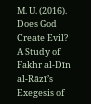M. U. (2016). Does God Create Evil? A Study of Fakhr al-Dīn al-Rāzī’s Exegesis of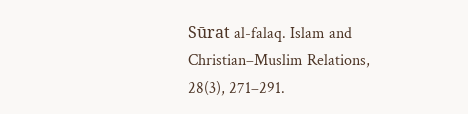Sūrat al-falaq. Islam and Christian–Muslim Relations, 28(3), 271–291.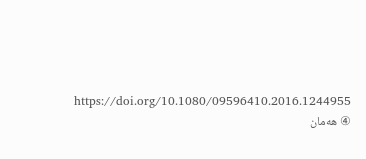https://doi.org/10.1080/09596410.2016.1244955
④ هەمان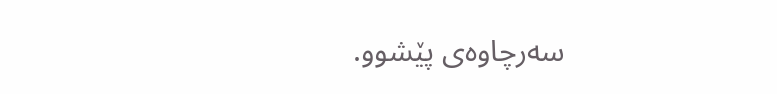سەرچاوەی پێشوو.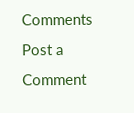Comments
Post a Comment